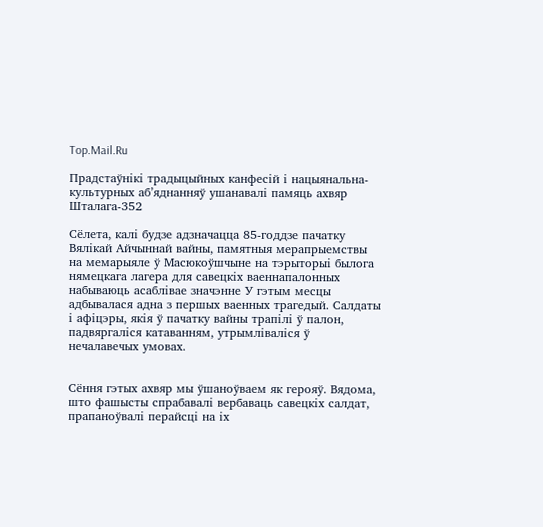Top.Mail.Ru

Прадстаўнікі традыцыйных канфесій і нацыянальна-культурных аб’яднанняў ушанавалі памяць ахвяр Шталага-352

Сёлета, калі будзе адзначацца 85-годдзе пачатку Вялікай Айчыннай вайны, памятныя мерапрыемствы на мемарыяле ў Масюкоўшчыне на тэрыторыі былога нямецкага лагера для савецкіх ваеннапалонных набываюць асаблівае значэнне У гэтым месцы адбывалася адна з першых ваенных трагедый. Салдаты і афіцэры, якія ў пачатку вайны трапілі ў палон, падвяргаліся катаванням, утрымліваліся ў нечалавечых умовах.


Сёння гэтых ахвяр мы ўшаноўваем як герояў. Вядома, што фашысты спрабавалі вербаваць савецкіх салдат, прапаноўвалі перайсці на іх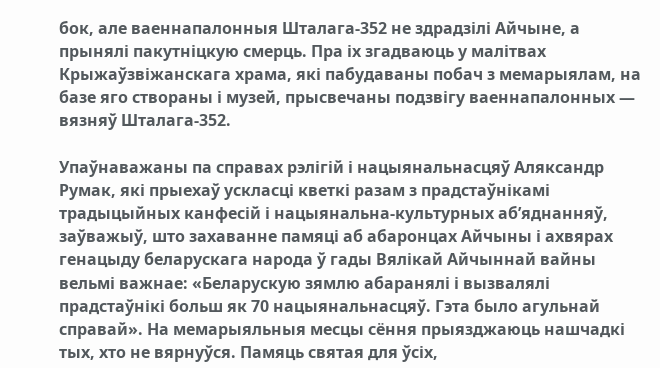бок, але ваеннапалонныя Шталага-352 не здрадзілі Айчыне, а прынялі пакутніцкую смерць. Пра іх згадваюць у малітвах Крыжаўзвіжанскага храма, які пабудаваны побач з мемарыялам, на базе яго створаны і музей, прысвечаны подзвігу ваеннапалонных — вязняў Шталага-352.

Упаўнаважаны па справах рэлігій і нацыянальнасцяў Аляксандр Румак, які прыехаў ускласці кветкі разам з прадстаўнікамі традыцыйных канфесій і нацыянальна-культурных аб’яднанняў, заўважыў, што захаванне памяці аб абаронцах Айчыны і ахвярах генацыду беларускага народа ў гады Вялікай Айчыннай вайны вельмі важнае: «Беларускую зямлю абаранялі і вызвалялі прадстаўнікі больш як 70 нацыянальнасцяў. Гэта было агульнай справай». На мемарыяльныя месцы сёння прыязджаюць нашчадкі тых, хто не вярнуўся. Памяць святая для ўсіх,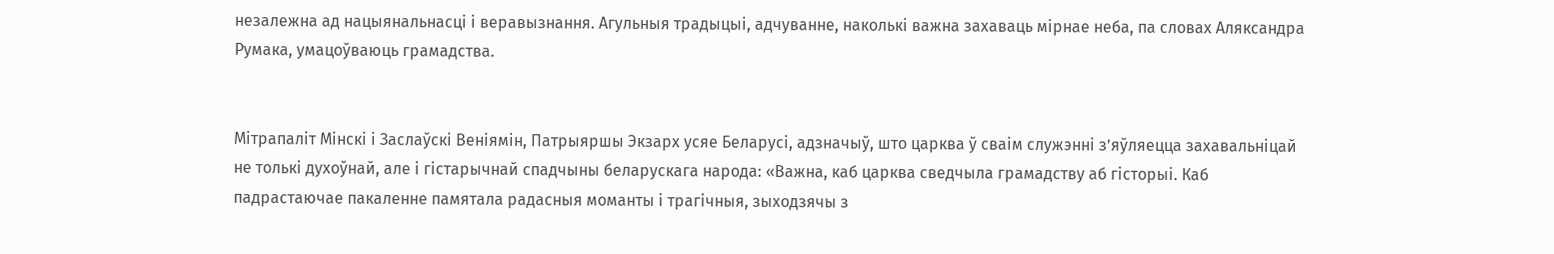незалежна ад нацыянальнасці і веравызнання. Агульныя традыцыі, адчуванне, наколькі важна захаваць мірнае неба, па словах Аляксандра Румака, умацоўваюць грамадства.


Мітрапаліт Мінскі і Заслаўскі Веніямін, Патрыяршы Экзарх усяе Беларусі, адзначыў, што царква ў сваім служэнні з’яўляецца захавальніцай не толькі духоўнай, але і гістарычнай спадчыны беларускага народа: «Важна, каб царква сведчыла грамадству аб гісторыі. Каб падрастаючае пакаленне памятала радасныя моманты і трагічныя, зыходзячы з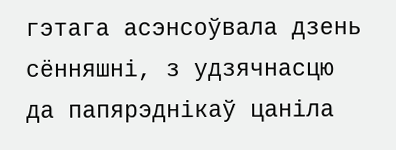гэтага асэнсоўвала дзень сённяшні, з удзячнасцю да папярэднікаў цаніла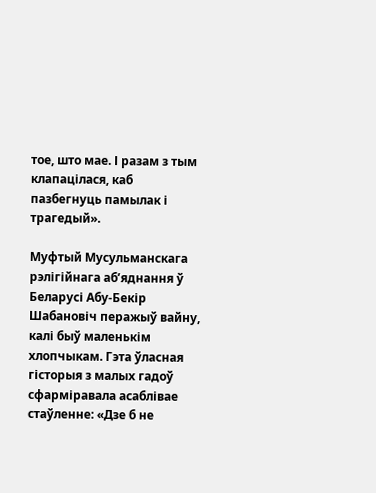тое, што мае. І разам з тым клапацілася, каб пазбегнуць памылак і трагедый».

Муфтый Мусульманскага рэлігійнага аб’яднання ў Беларусі Абу-Бекір Шабановіч перажыў вайну, калі быў маленькім хлопчыкам. Гэта ўласная гісторыя з малых гадоў сфарміравала асаблівае стаўленне: «Дзе б не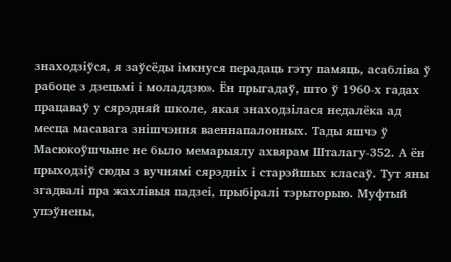знаходзіўся, я заўсёды імкнуся перадаць гэту памяць, асабліва ў рабоце з дзецьмі і моладдзю». Ён прыгадаў, што ў 1960-х гадах працаваў у сярэдняй школе, якая знаходзілася недалёка ад месца масавага знішчэння ваеннапалонных. Тады яшчэ ў Масюкоўшчыне не было мемарыялу ахвярам Шталагу-352. А ён прыходзіў сюды з вучнямі сярэдніх і старэйшых класаў. Тут яны згадвалі пра жахлівыя падзеі, прыбіралі тэрыторыю. Муфтый упэўнены,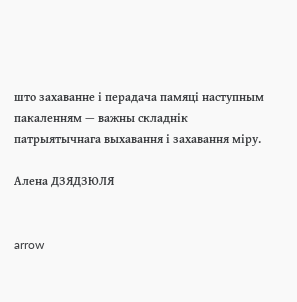што захаванне і перадача памяці наступным пакаленням — важны складнік патрыятычнага выхавання і захавання міру.

Алена ДЗЯДЗЮЛЯ


arrow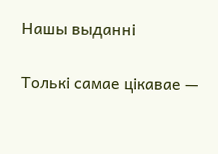Нашы выданні

Толькі самае цікавае —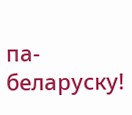па-беларуску!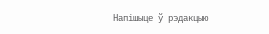Напішыце ў рэдакцыю